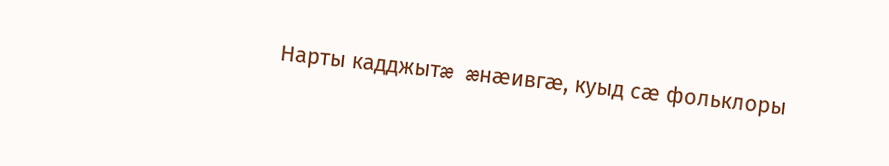Нарты кадджытæ æнæивгæ, куыд сæ фольклоры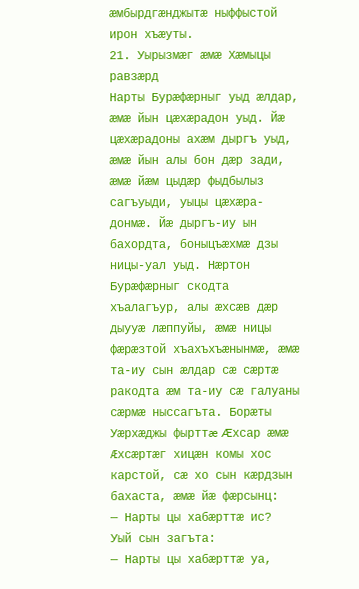æмбырдгæнджытæ ныффыстой ирон хъæуты.
21. Уырызмæг æмæ Хæмыцы равзæрд
Нарты Бурæфæрныг уыд æлдар, æмæ йын цæхæрадон уыд. Йæ цæхæрадоны ахæм дыргъ уыд, æмæ йын алы бон дæр зади, æмæ йæм цыдæр фыдбылыз сагъуыди, уыцы цæхæра-донмæ. Йæ дыргъ-иу ын бахордта, боныцъæхмæ дзы ницы-уал уыд. Нæртон Бурæфæрныг скодта хъалагъур, алы æхсæв дæр дыууæ лæппуйы, æмæ ницы фæрæзтой хъахъхъæнынмæ, æмæ та-иу сын æлдар сæ сæртæ ракодта æм та-иу сæ галуаны сæрмæ ныссагъта. Борæты Уæрхæджы фырттæ Æхсар æмæ Æхсæртæг хицæн комы хос карстой, сæ хо сын кæрдзын бахаста, æмæ йæ фæрсынц:
— Нарты цы хабæрттæ ис?
Уый сын загъта:
— Нарты цы хабæрттæ уа,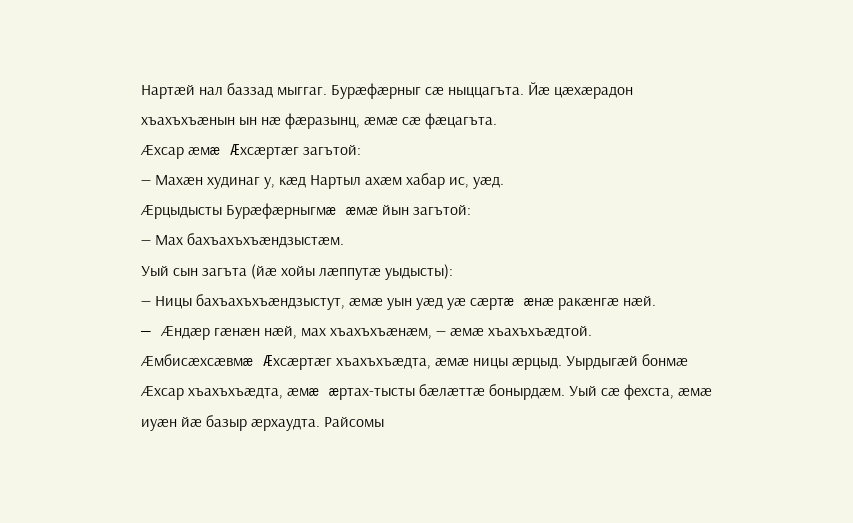Нартæй нал баззад мыггаг. Бурæфæрныг сæ ныццагъта. Йæ цæхæрадон хъахъхъæнын ын нæ фæразынц, æмæ сæ фæцагъта.
Æхсар æмæ Æхсæртæг загътой:
— Махæн худинаг у, кæд Нартыл ахæм хабар ис, уæд.
Æрцыдысты Бурæфæрныгмæ æмæ йын загътой:
— Мах бахъахъхъæндзыстæм.
Уый сын загъта (йæ хойы лæппутæ уыдысты):
— Ницы бахъахъхъæндзыстут, æмæ уын уæд уæ сæртæ æнæ ракæнгæ нæй.
— Æндæр гæнæн нæй, мах хъахъхъæнæм, — æмæ хъахъхъæдтой.
Æмбисæхсæвмæ Æхсæртæг хъахъхъæдта, æмæ ницы æрцыд. Уырдыгæй бонмæ Æхсар хъахъхъæдта, æмæ æртах-тысты бæлæттæ бонырдæм. Уый сæ фехста, æмæ иуæн йæ базыр æрхаудта. Райсомы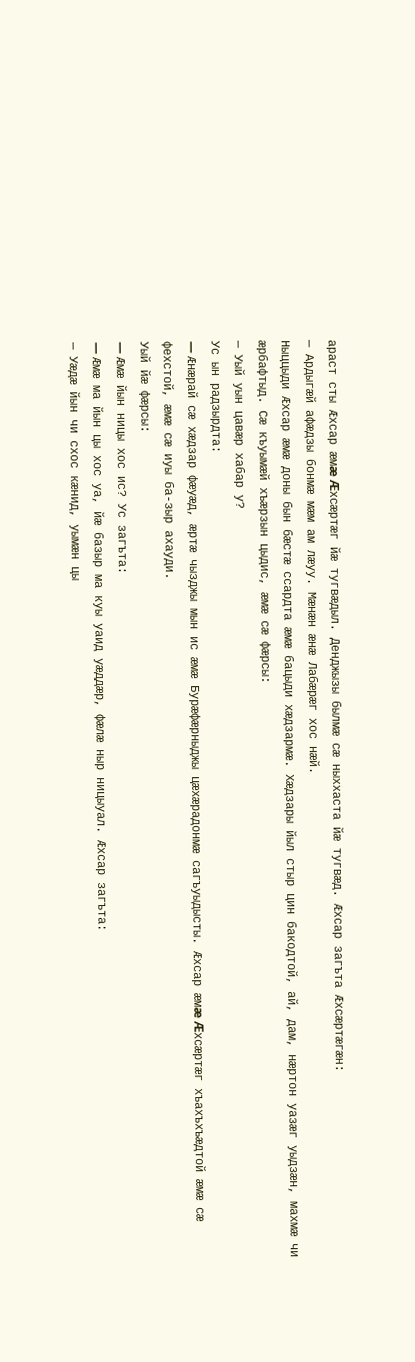араст сты Æхсар æмæ Æхсæртæг йæ тугвæдыл. Денджызы былмæ сæ ныххаста йæ тугвæд. Æхсар загъта Æхсæртæгæн:
— Ардыгæй афæдзы бонмæ мæм ам лæуу. Мæнæн æнæ Лабæрæг хос нæй.
Ныццыди Æхсар æмæ доны бын бæстæ ссардта æмæ бацыди хæдзармæ. Хæдзары йыл стыр цин бакодтой, ай, дам, нæртон уазæг уыдзæн, махмæ чи æрбафтыд. Сæ къуымæй хъæрзын цыдис, æмæ сæ фæрсы:
— Уый уын цавæр хабар у?
Ус ын радзырдта:
— Æнæрай сæ хæдзар фæуæд, æртæ чызджы мын ис æмæ Бурæфæрныджы цæхæрадонмæ сагъуыдысты. Æхсар æмæ Æхсæртæг хъахъхъæдтой æмæ сæ фехстой, æмæ сæ иуы ба-зыр ахауди.
Уый йæ фæрсы:
— Æмæ йын ницы хос ис? Ус загъта:
— Æмæ ма йын цы хос уа, йæ базыр ма куы уаид уæддæр, фæлæ ныр ницыуал. Æхсар загъта:
— Уæдæ йын чи схос кæнид, уымæн цы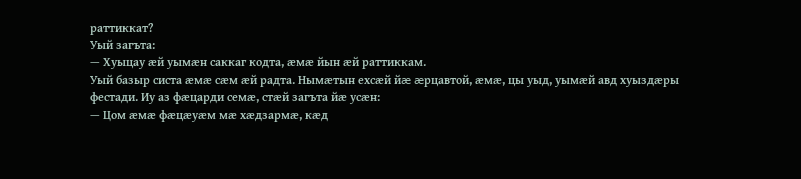раттиккат?
Уый загъта:
— Хуыцау æй уымæн саккаг кодта, æмæ йын æй раттиккам.
Уый базыр систа æмæ сæм æй радта. Нымæтын ехсæй йæ æрцавтой, æмæ, цы уыд, уымæй авд хуыздæры фестади. Иу аз фæцарди семæ, стæй загъта йæ усæн:
— Цом æмæ фæцæуæм мæ хæдзармæ, кæд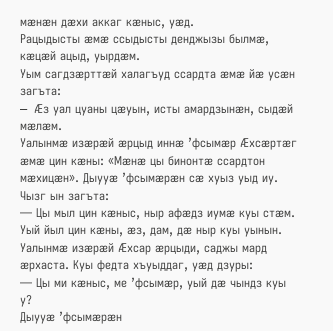мæнæн дæхи аккаг кæныс, уæд.
Рацыдысты æмæ ссыдысты денджызы былмæ, кæцæй ацыд, уырдæм.
Уым сагдзæрттæй халагъуд ссардта æмæ йæ усæн загъта:
— Æз уал цуаны цæуын, исты амардзынæн, сыдæй мæлæм.
Уалынмæ изæрæй æрцыд иннæ ’фсымæр Æхсæртæг æмæ цин кæны: «Мæнæ цы бинонтæ ссардтон мæхицæн». Дыууæ ’фсымæрæн сæ хуыз уыд иу.
Чызг ын загъта:
— Цы мыл цин кæныс, ныр афæдз иумæ куы стæм.
Уый йыл цин кæны, æз, дам, дæ ныр куы уынын. Уалынмæ изæрæй Æхсар æрцыди, саджы мард æрхаста. Куы федта хъуыддаг, уæд дзуры:
— Цы ми кæныс, ме ’фсымæр, уый дæ чындз куы у?
Дыууæ ’фсымæрæн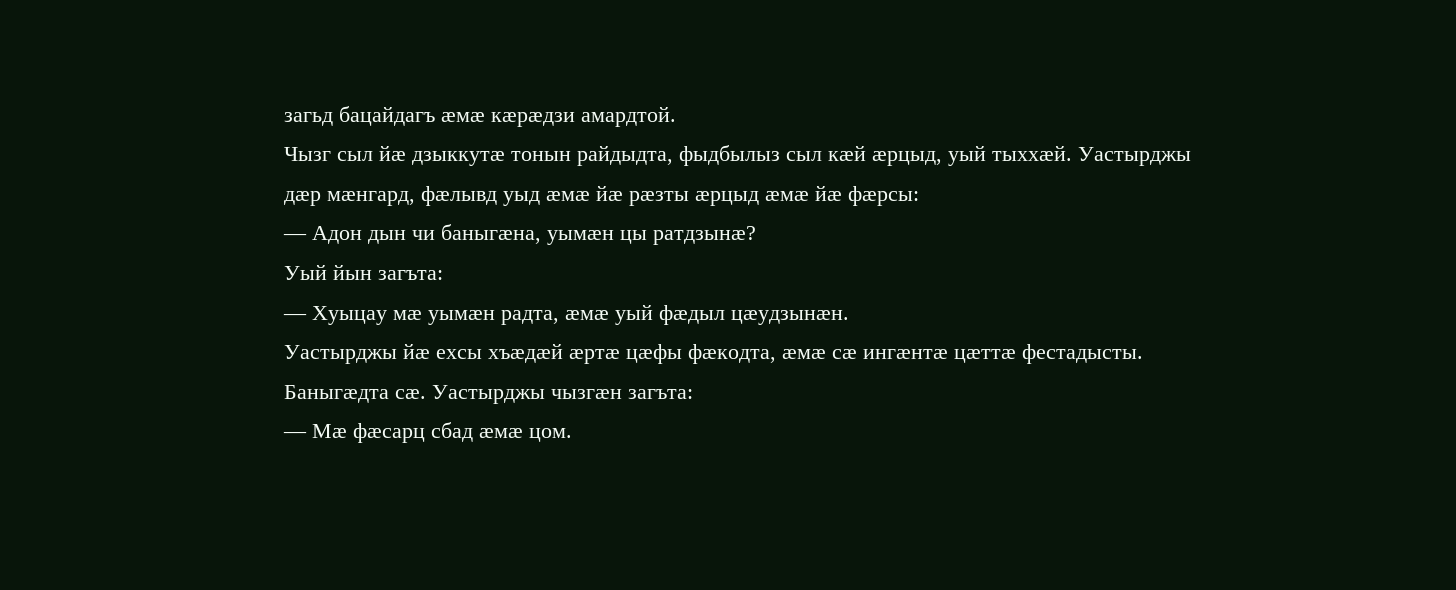загьд бацайдагъ æмæ кæрæдзи амардтой.
Чызг сыл йæ дзыккутæ тонын райдыдта, фыдбылыз сыл кæй æрцыд, уый тыххæй. Уастырджы дæр мæнгард, фæлывд уыд æмæ йæ рæзты æрцыд æмæ йæ фæрсы:
— Адон дын чи баныгæна, уымæн цы ратдзынæ?
Уый йын загъта:
— Хуыцау мæ уымæн радта, æмæ уый фæдыл цæудзынæн.
Уастырджы йæ ехсы хъæдæй æртæ цæфы фæкодта, æмæ сæ ингæнтæ цæттæ фестадысты. Баныгæдта сæ. Уастырджы чызгæн загъта:
— Мæ фæсарц сбад æмæ цом.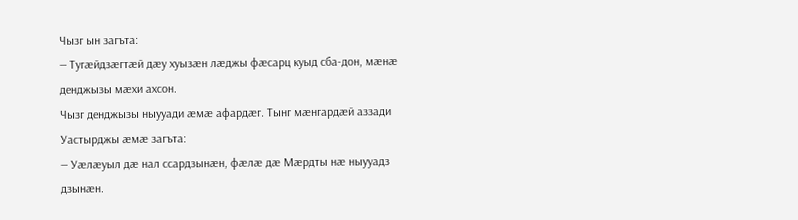Чызг ын загъта:
— Тугæйдзæгтæй дæу хуызæн лæджы фæсарц куыд сба-дон, мæнæ денджызы мæхи ахсон.
Чызг денджызы ныууади æмæ афардæг. Тынг мæнгардæй аззади Уастырджы æмæ загъта:
— Уæлæуыл дæ нал ссардзынæн, фæлæ дæ Мæрдты нæ ныууадз дзынæн.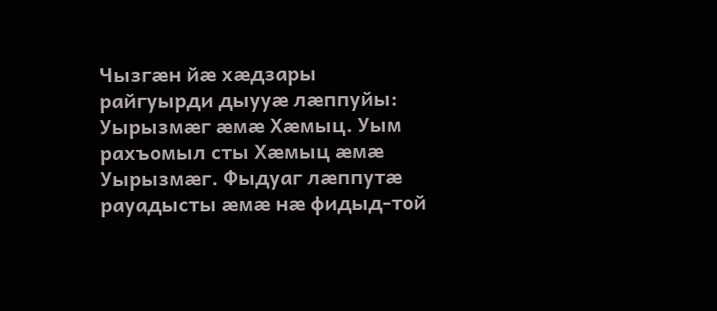Чызгæн йæ хæдзары райгуырди дыууæ лæппуйы: Уырызмæг æмæ Хæмыц. Уым рахъомыл сты Хæмыц æмæ Уырызмæг. Фыдуаг лæппутæ рауадысты æмæ нæ фидыд-той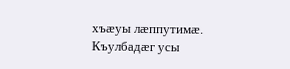хъæуы лæппутимæ. Къулбадæг усы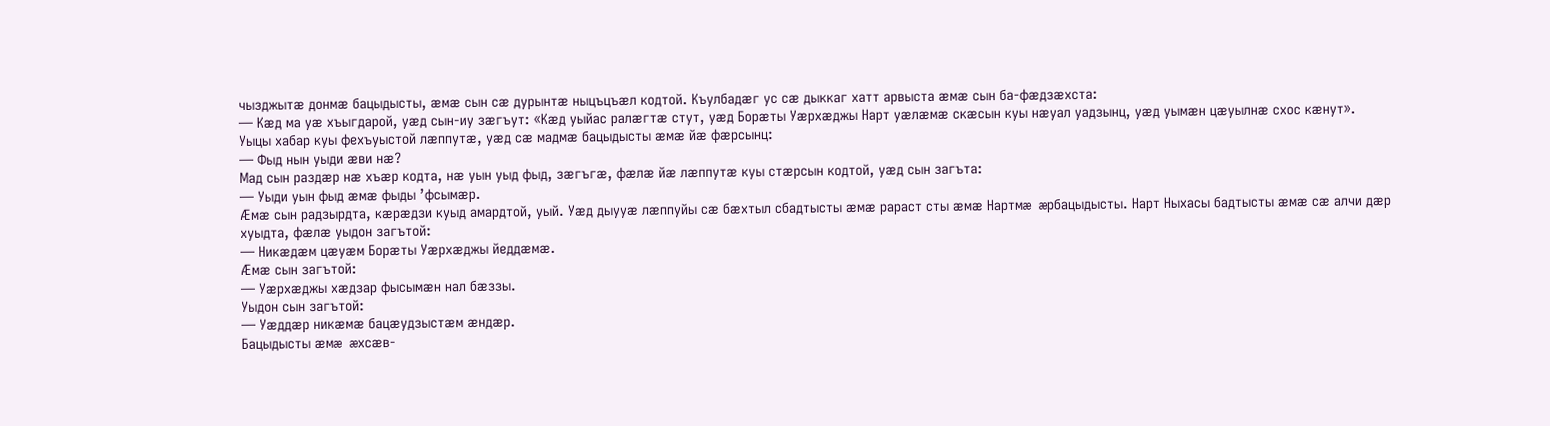чызджытæ донмæ бацыдысты, æмæ сын сæ дурынтæ ныцъцъæл кодтой. Къулбадæг ус сæ дыккаг хатт арвыста æмæ сын ба-фæдзæхста:
— Кæд ма уæ хъыгдарой, уæд сын-иу зæгъут: «Кæд уыйас ралæгтæ стут, уæд Борæты Уæрхæджы Нарт уæлæмæ скæсын куы нæуал уадзынц, уæд уымæн цæуылнæ схос кæнут».
Уыцы хабар куы фехъуыстой лæппутæ, уæд сæ мадмæ бацыдысты æмæ йæ фæрсынц:
— Фыд нын уыди æви нæ?
Мад сын раздæр нæ хъæр кодта, нæ уын уыд фыд, зæгъгæ, фæлæ йæ лæппутæ куы стæрсын кодтой, уæд сын загъта:
— Уыди уын фыд æмæ фыды ’фсымæр.
Æмæ сын радзырдта, кæрæдзи куыд амардтой, уый. Уæд дыууæ лæппуйы сæ бæхтыл сбадтысты æмæ рараст сты æмæ Нартмæ æрбацыдысты. Нарт Ныхасы бадтысты æмæ сæ алчи дæр хуыдта, фæлæ уыдон загътой:
— Никæдæм цæуæм Борæты Уæрхæджы йеддæмæ.
Æмæ сын загътой:
— Уæрхæджы хæдзар фысымæн нал бæззы.
Уыдон сын загътой:
— Уæддæр никæмæ бацæудзыстæм æндæр.
Бацыдысты æмæ æхсæв-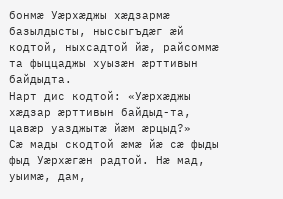бонмæ Уæрхæджы хæдзармæ базылдысты, ныссыгъдæг æй кодтой, ныхсадтой йæ, райсоммæ та фыццаджы хуызæн æрттивын байдыдта.
Нарт дис кодтой: «Уæрхæджы хæдзар æрттивын байдыд-та, цавæр уазджытæ йæм æрцыд?»
Сæ мады скодтой æмæ йæ сæ фыды фыд Уæрхæгæн радтой. Нæ мад, уыимæ, дам,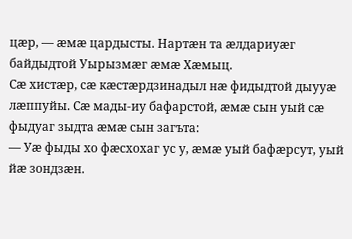цæр, — æмæ цардысты. Нартæн та æлдариуæг байдыдтой Уырызмæг æмæ Хæмыц.
Сæ хистæр, сæ кæстæрдзинадыл нæ фидыдтой дыууæ лæппуйы. Сæ мады-иу бафарстой, æмæ сын уый сæ фыдуаг зыдта æмæ сын загъта:
— Уæ фыды хо фæсхохаг ус у, æмæ уый бафæрсут, уый йæ зондзæн.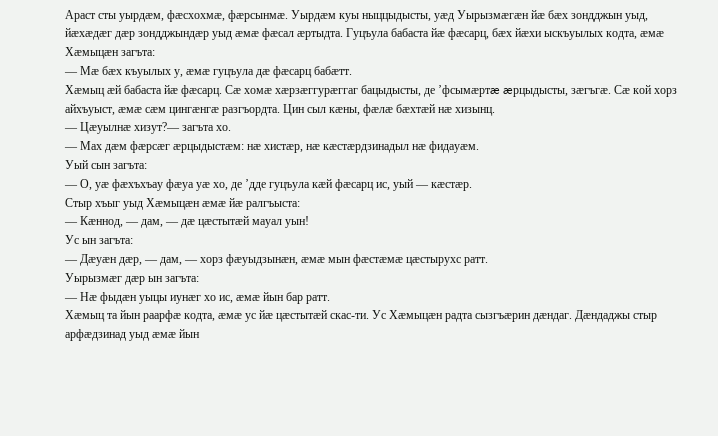Араст сты уырдæм, фæсхохмæ, фæрсынмæ. Уырдæм куы ныццыдысты, уæд Уырызмæгæн йæ бæх зондджын уыд, йæхæдæг дæр зондджындæр уыд æмæ фæсал æртыдта. Гуцъула бабаста йæ фæсарц, бæх йæхи ыскъуылых кодта, æмæ Хæмыцæн загъта:
— Мæ бæх къуылых у, æмæ гуцъула дæ фæсарц бабæтт.
Хæмыц æй бабаста йæ фæсарц. Сæ хомæ хæрзæггурæггаг бацыдысты, де ’фсымæртæ æрцыдысты, зæгъгæ. Сæ кой хорз айхъуыст, æмæ сæм цингæнгæ разгъордта. Цин сыл кæны, фæлæ бæхтæй нæ хизынц.
— Цæуылнæ хизут?— загъта хо.
— Мах дæм фæрсæг æрцыдыстæм: нæ хистæр, нæ кæстæрдзинадыл нæ фидауæм.
Уый сын загъта:
— О, уæ фæхъхъау фæуа уæ хо, де ’дде гуцъула кæй фæсарц ис, уый — кæстæр.
Стыр хъыг уыд Хæмыцæн æмæ йæ ралгъыста:
— Кæннод, — дам, — дæ цæстытæй мауал уын!
Ус ын загъта:
— Дæуæн дæр, — дам, — хорз фæуыдзынæн, æмæ мын фæстæмæ цæстырухс ратт.
Уырызмæг дæр ын загъта:
— Нæ фыдæн уыцы иунæг хо ис, æмæ йын бар ратт.
Хæмыц та йын раарфæ кодта, æмæ ус йæ цæстытæй скас-ти. Ус Хæмыцæн радта сызгъæрин дæндаг. Дæндаджы стыр арфæдзинад уыд æмæ йын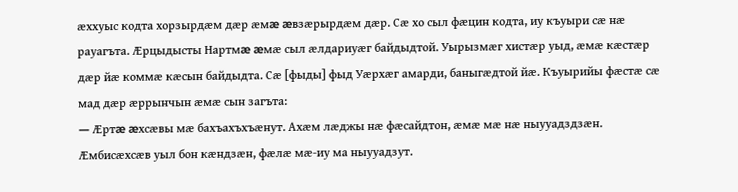æххуыс кодта хорзырдæм дæр æмæ æвзæрырдæм дæр. Сæ хо сыл фæцин кодта, иу къуыри сæ нæ рауагъта. Æрцыдысты Нартмæ æмæ сыл æлдариуæг байдыдтой. Уырызмæг хистæр уыд, æмæ кæстæр дæр йæ коммæ кæсын байдыдта. Сæ [фыды] фыд Уæрхæг амарди, баныгæдтой йæ. Къуырийы фæстæ сæ мад дæр æррынчын æмæ сын загъта:
— Æртæ æхсæвы мæ бахъахъхъæнут. Ахæм лæджы нæ фæсайдтон, æмæ мæ нæ ныууадздзæн. Æмбисæхсæв уыл бон кæндзæн, фæлæ мæ-иу ма ныууадзут.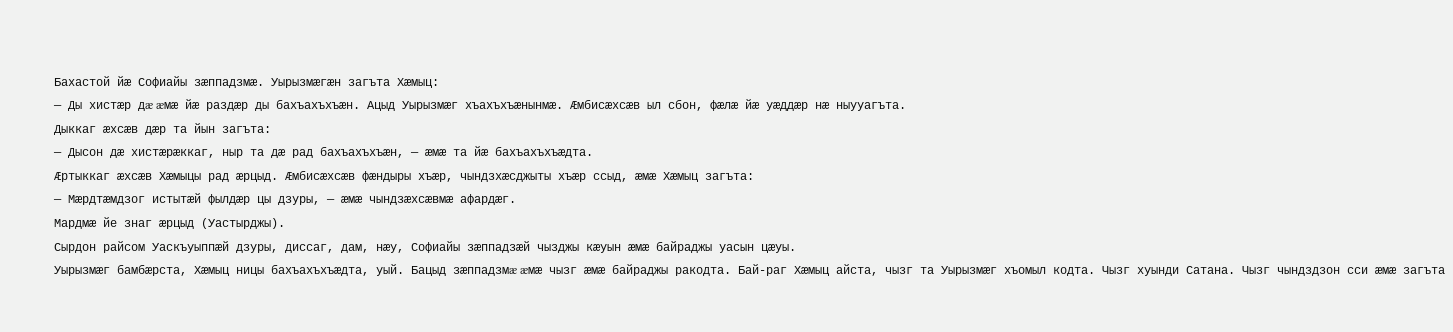Бахастой йæ Софиайы зæппадзмæ. Уырызмæгæн загъта Хæмыц:
— Ды хистæр дæ æмæ йæ раздæр ды бахъахъхъæн. Ацыд Уырызмæг хъахъхъæнынмæ. Æмбисæхсæв ыл сбон, фæлæ йæ уæддæр нæ ныууагъта.
Дыккаг æхсæв дæр та йын загъта:
— Дысон дæ хистæрæккаг, ныр та дæ рад бахъахъхъæн, — æмæ та йæ бахъахъхъæдта.
Æртыккаг æхсæв Хæмыцы рад æрцыд. Æмбисæхсæв фæндыры хъæр, чындзхæсджыты хъæр ссыд, æмæ Хæмыц загъта:
— Мæрдтæмдзог истытæй фылдæр цы дзуры, — æмæ чындзæхсæвмæ афардæг.
Мардмæ йе знаг æрцыд (Уастырджы).
Сырдон райсом Уаскъуыппæй дзуры, диссаг, дам, нæу, Софиайы зæппадзæй чызджы кæуын æмæ байраджы уасын цæуы.
Уырызмæг бамбæрста, Хæмыц ницы бахъахъхъæдта, уый. Бацыд зæппадзмæ æмæ чызг æмæ байраджы ракодта. Бай-раг Хæмыц айста, чызг та Уырызмæг хъомыл кодта. Чызг хуынди Сатана. Чызг чындздзон сси æмæ загъта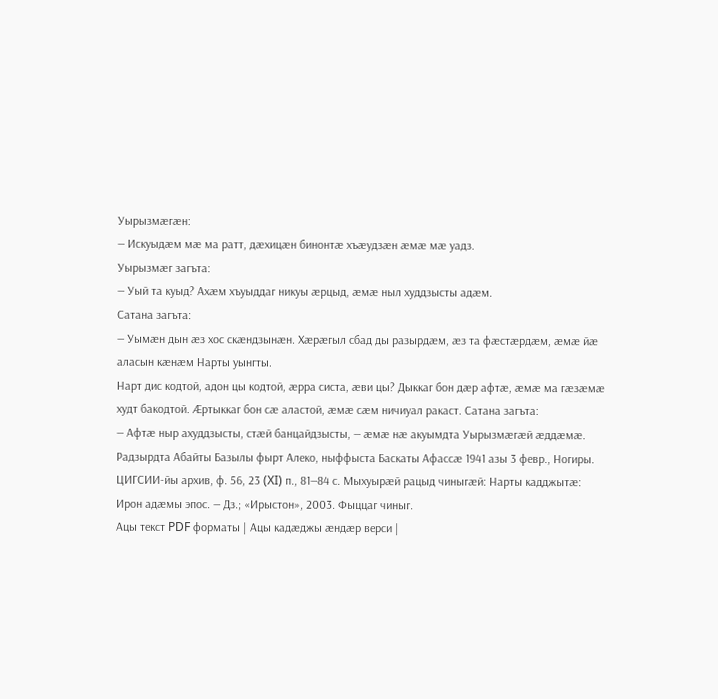Уырызмæгæн:
— Искуыдæм мæ ма ратт, дæхицæн бинонтæ хъæудзæн æмæ мæ уадз.
Уырызмæг загъта:
— Уый та куыд? Ахæм хъуыддаг никуы æрцыд, æмæ ныл худдзысты адæм.
Сатана загъта:
— Уымæн дын æз хос скæндзынæн. Хæрæгыл сбад ды разырдæм, æз та фæстæрдæм, æмæ йæ аласын кæнæм Нарты уынгты.
Нарт дис кодтой, адон цы кодтой, æрра систа, æви цы? Дыккаг бон дæр афтæ, æмæ ма гæзæмæ худт бакодтой. Æртыккаг бон сæ аластой, æмæ сæм ничиуал ракаст. Сатана загъта:
— Афтæ ныр ахуддзысты, стæй банцайдзысты, — æмæ нæ акуымдта Уырызмæгæй æддæмæ.
Радзырдта Абайты Базылы фырт Алеко, ныффыста Баскаты Афассæ 1941 азы 3 февр., Ногиры. ЦИГСИИ-йы архив, ф. 56, 23 (XI) п., 81—84 с. Мыхуырæй рацыд чиныгæй: Нарты кадджытæ: Ирон адæмы эпос. — Дз.; «Ирыстон», 2003. Фыццаг чиныг.
Ацы текст PDF форматы | Ацы кадæджы æндæр верси |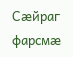Сæйраг фарсмæ